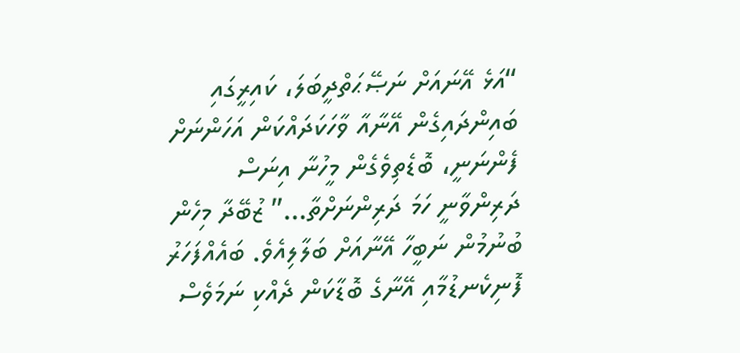“އަޅެ އޭނައަށް ނަޞޭޙަތްދީބަލަ، ކައިރީގައި ބައިންދައިގެން އޭނާއާ ވާހަކަދައްކަން އަހަންނަށް ފެންނަނީ، ބޮޑެތިވެގެން މީހުނާ އިނަސް ދަރިންވާނީ ހަމަ ދަރިންނަށްތާ…” ޒުބޭދާ މިހެން ބުނުމުން ނަބީހާ އޭނާއަށް ބަލާލިއެވެ. ބައެއްފަހަރު ފޮނިކެނޑުމާއި އޭނާގެ ބޮޑާކަން ދެއްކި ނަމަވެސް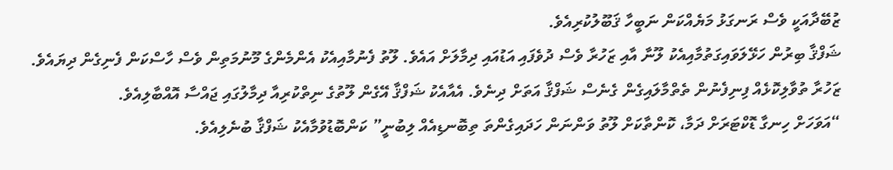ޒުބޭދާއަކީ ވެސް ރަނގަޅު މަޔެއްކަން ނަބީހާ ޤަބޫލުކުރިއެވެ.
ޝަފްޤާ ބިރުން ހަޅޭލަވައިގަތުމާއިއެކު ލޫނާ އާއި ޒަހުރާ ވެސް ދުވެފައި އަޑުއައި ދިމާލަށް އައެވެ. ލޫތު ފެނުމާއިއެކު އެންމެންގެ މޫނުމަތިން ވެސް ހާސްކަން ފެނިގެން ދިޔައެވެ. ޒަހުރާ ތުވާލިކޮޅެއް ފިނިފެނުން ތެތްމާލައިގެން ގެނެސް ޝަފްޤާ އަތަށް ދިނެވެ. އެއާއެކު ޝަފްޤާ އޭގެން ލޫތުގެ ނިތްކުރިއާ ދިމާލުގައި ޖައްސާ އޮއްބާލިއެވެ.
“އަވަހަށް ހިނގާ ޑޮކްޓަރަށް ދަމާ، ކޮންތާކަށް ލޫތު ވަންނަން ހަދައިގެންތަ ތިބޮނޑިއެއް ލިބުނީ” ކަންބޮޑުވުމާއެކު ޝަފްޤާ ބުނެލިއެވެ.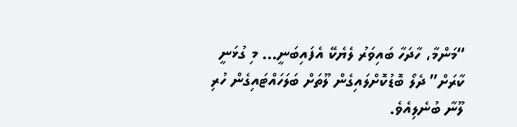“މަންމާ، ހާދަހާ ބައިވަރު ލެޔެކޭ އެފައިބަނީ… މި ގުޅަނީ ކާރަށް” ދެލޯ ބޮޑުކޮށްލައިގެން ލޫތަށް ބަލަހައްޓައިގެން ހުރި ލޫނާ ބުނެލިއެވެ.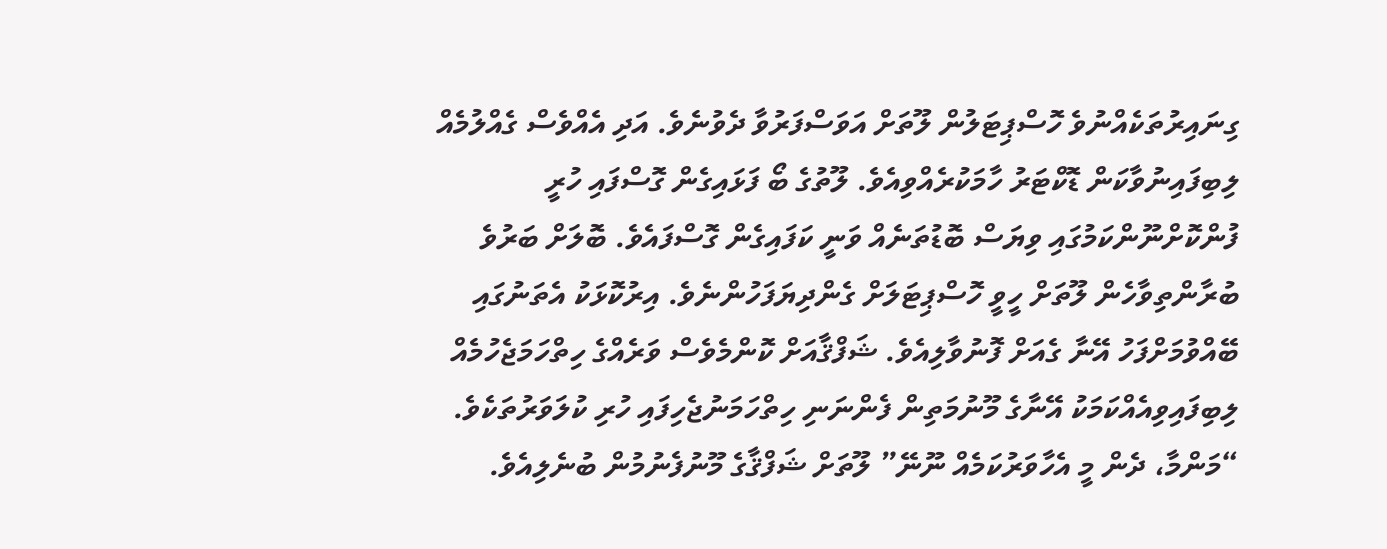ގިނައިރުތަކެއްނުވެ ހޮސްޕިޓަލުން ލޫތަށް އަވަސްފަރުވާ ދެވުނެވެ. އަދި އެއްވެސް ގެއްލުމެއް ލިބިފައިނުވާކަން ޑޮކްޓަރު ހާމަކުރެއްވިއެވެ. ލޫތުގެ ބޯ ފަޅައިގެން ގޮސްފައި ހުރީ ފުންކޮށްނޫންކަމުގައި ވިޔަސް ބޮޑުތަނެއް ވަނީ ކަފައިގެން ގޮސްފައެވެ. ބޮލަށް ބަރުވެ ބުރާންތިވާހެން ލޫތަށް ހީވީ ހޮސްޕިޓަލަށް ގެންދިޔަފަހުންނެވެ. އިރުކޮޅަކު އެތަނުގައި ބޭއްވުމަށްފަހު އޭނާ ގެއަށް ފޮނުވާލިއެވެ. ޝަފްޤާއަށް ކޮންމެވެސް ވަރެއްގެ ހިތްހަމަޖެހުމެއް ލިބިފައިވިއެއްކަމަކު އޭނާގެ މޫނުމަތިން ފެންނަނި ހިތްހަމަނުޖެހިފައި ހުރި ކުލަވަރުތަކެވެ.
“މަންމާ، ދެން މީ އެހާވަރުކަމެއް ނޫނޭ” ލޫތަށް ޝަފްޤާގެ މޫނުފެނުމުން ބުނެލިއެވެ.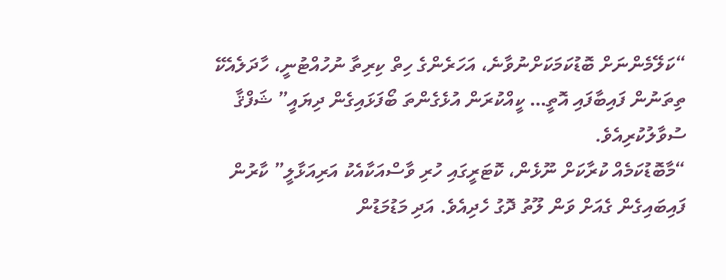“ކަލޭމެންނަށް ބޮޑުކަމަކަށްނުވާނެ، އަހަރެންގެ ހިތް ކިރިތާ ނުހުއްޓުނީ، ހާދަލެއެކޭ ތިތަނުން ފައިބާފައި އޮތީ… ކީއްކުރަން އުޅެގެންތަ ބޯފަޅައިގެން ދިޔައީ” ޝަފްޤާ ސުވާލުކުރިއެވެ.
“މާބޮޑުކަމެއް ކުރާކަށް ނޫޅެން، ކޮޓަރީގައި ހުރި ވާސްއަކާއެކު އަރިއަޅާލީ” ކާރުން ފައިބައިގެން ގެއަށް ވަން ލޫތު ދޮގު ހެދިއެވެ. އަދި މަޑުމަޑުން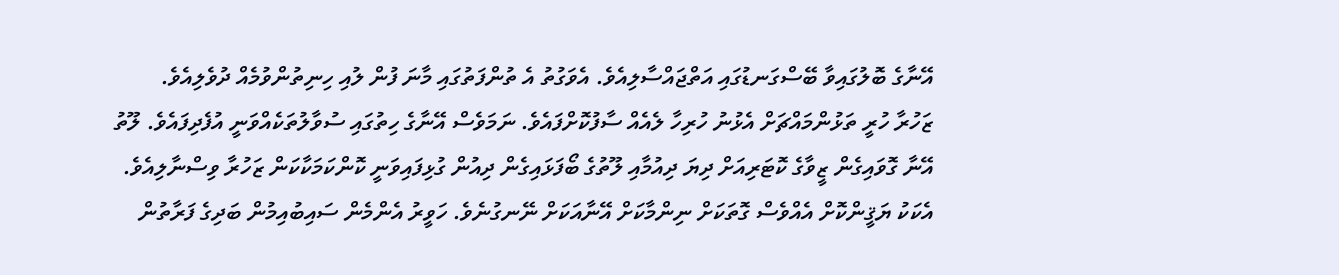އޭނާގެ ބޮލުގައިވާ ބޭސްގަނޑުގައި އަތްޖައްސާލިއެވެ. އެވަގުތު އެ ތުންފަތުގައި މާނަ ފުން ލުއި ހިނިތުންވުމެއް ދުވެލިއެވެ.
ޒަހުރާ ހުރީ ތަޅުންމައްޗަށް އެޅުނު ހުރިހާ ލެއެއް ސާފުކޮށްފައެވެ. ނަމަވެސް އޭނާގެ ހިތުގައި ސުވާލުތަކެއްވަނީ އުފެދިފައެވެ. ލޫތު އޭނާ ގޮވައިގެން ޒީވާގެ ކޮޓަރިއަށް ދިޔަ ދިއުމާއި ލޫތުގެ ބޯފަޅައިގެން ދިއުން ގުޅިފައިވަނީ ކޮންކަމަކާކަން ޒަހުރާ ވިސްނާލިއެވެ. އެކަކު ޔަޤީންކޮށް އެއްވެސް ގޮތަކަށް ނިންމާކަށް އޭނާއަކަށް ނޭނގުނެވެ. ހަވީރު އެންމެން ސައިބުއިމުން ބަދިގެ ފަރާތުން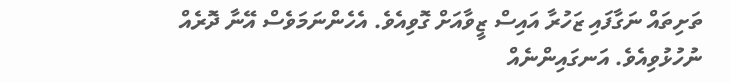ތަށިތައް ނަގާފައި ޒަހުރާ އައިސް ޒީވާއަށް ގޮވިއެވެ. އެހެންނަމަވެސް އޭނާ ދޮރެއް ނުހުޅުވިއެވެ. އަނގައިންނެއް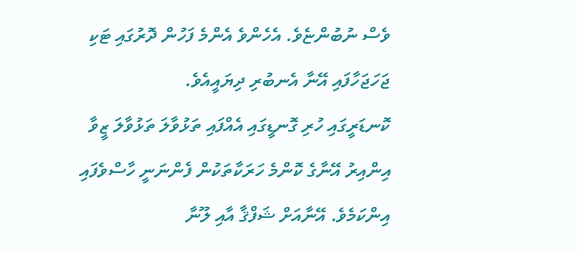ވެސް ނުބުންޏެވެ. އެހެންވެ އެންމެ ފަހުން ދޮރުގައި ޓަކި ޖަހަޖަހާފައި އޭނާ އެނބުރި ދިޔައީއެވެ.
ކޮނޑަރީގައި ހުރި ގޮނޑީގައި އެއްފައި ތަޅުވާލަ ތަޅުވާލަ ޒީވާ އިންއިރު އޭނާގެ ކޮންމެ ހަރަކާތަކުން ފެންނަނީ ހާސްވެފައި އިންކަމެވެ. އޭނާއަށް ޝަފްޤާ އާއި ލޫނާ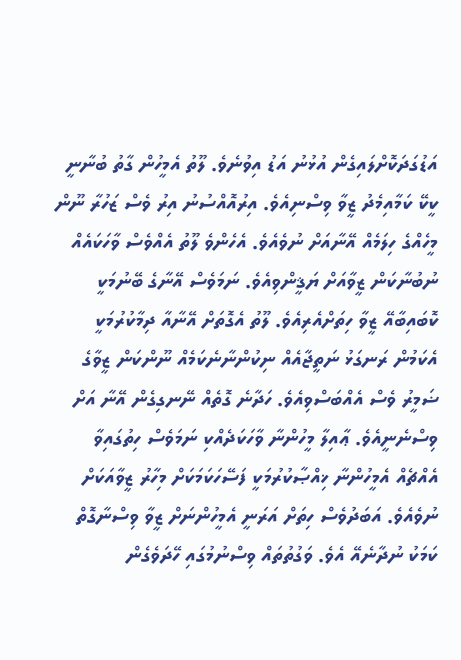އަޑުގަދަކޮށްލައިގެން އުޅުނު އަޑު އިވުނެވެ. ލޫތު އެމީހުން ގާތު ބުނާނީ ކީކޭ ކަމާއިމެދު ޒީވާ ވިސްނިއެވެ. އިރުއޮއްސުނު އިރު ވެސް ޒަހުރާ ނޫން މީހެއްގެ ހިލަމެއް އޭނާއަށް ނުވެއެވެ. އެހެންވެ ލޫތު އެއްވެސް ވާހަކައެއް ނުބުނާކަން ޒީވާއަށް ޔަޤީންވިއެވެ. ނަމަވެސް އޭނާގެ ބޭނުމަކީ ކޮބައިބާއޭ ޒީވާ ހިތަށްއެރިއެވެ. ލޫތު އެގޮތަށް އޭނާއާ ދިމާކުރުމަކީ އެކަމުން ރަނގަޅު ނަތީޖާއެއް ނިކުންނާނެކަމެއް ނޫންކަން ޒީވާގެ ޟަމީރު ވެސް އެއްބަސްވިއެވެ. ހަދާނެ ގޮތެއް ނޭނގިގެން އޭނާ އަށް ވިސްނެނީއެވެ. ޢާއިލާ މީހުންނާ ވާހަކަދެއްކި ނަމަވެސް ހިތުގައިވާ އެއްޗެއް އެމީހުންނާ ޚިއްޞާކުރުމަކީ ފަސޭހަކަމަކަށް މިހާރު ޒީވާއަކަށް ނުވެއެވެ. އަބަދުވެސް ހިތަށް އަރަނީ އެމީހުންނަށް ޒީވާ ވިސްނާގޮތް ކަމަކު ނުދާނެއޭ އެވެ. ވަގުތުތައް ވިސްނުމުގައި ހޭދަވެގެން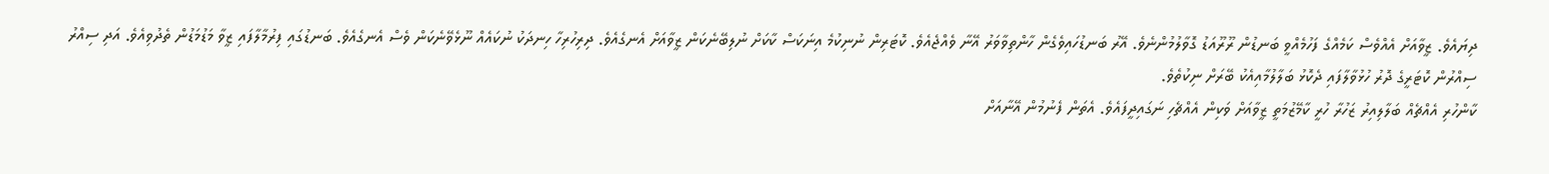ދިޔައެވެ. ޒީވާއަށް އެއްވެސް ކަމެއްގެ ފަހުމެއްވީ ބަނޑުން ރޫރޫއަޑު ގޮވާލުމުންނެވެ. އޭރު ބަނޑުހައިވެގެން ހާންތިވާވަރު އޭނާ ވެއްޖެއެވެ. ކޮޓަރިން ނުނިކުމެ އިނަކަސް ކާކަށް ނުލިބޭނެކަން ޒީވާއަށް އެނގެއެވެ. ދިރިހުރިހާ ހިނދަކު ނުކައެއް ނޫޅެވޭނެކަން ވެސް އެނގެއެވެ. ބަނޑުގައި ފިރުމާލާފައި ޒީވާ މަޑުމަޑުން ތެދުވިއެވެ. އަދި ސިއްރު ސިއްރުން ކޮޓަރީގެ ދޮރު ހުޅުވާލާފައި ދެކޮޅު ބަލާލުމާއިއެކު ބޭރަށް ނިކުތެވެ.
ކާންހުރި އެއްޗެއް ބަލާލިއިރު ޒަހުރާ ހުރީ ކާމޭޒުމަތީ ޒީވާއަށް ވަކިން އެއްޗެހި ނަގައިދީފައެވެ. އެތަން ފެނުމުން އޭނާއަށް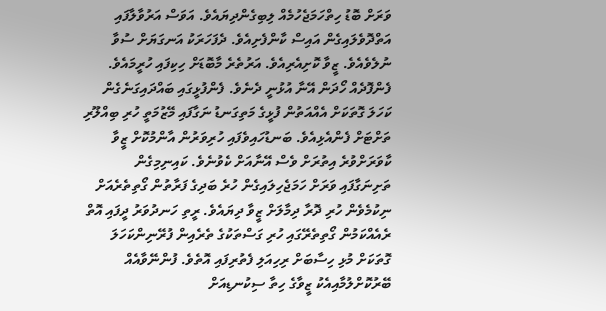ވަރަށް ބޮޑު ހިތްހަމަޖެހުމެއް ލިބިގެންދިޔައެވެ. އަވަސް އަރުވާލާފައި އަތްދޮވެލައިގެން އައިސް ކާންފެށިއެވެ. ދެފަހަރަކު އަނގަޔަށް ސުވާ ނުލެވެއެވެ. ޒީވާ ކޮށިއެރިއެވެ. އަރުތެރެ މާބޮޑަށް ހިކިފައި ހުރީމައެވެ. ފެންފޮދެއް ހޯދަން އޭނާ އުޅުނީ ދެނެވެ. ފެންފުޅީގައި ބައްދައިގަނެގެން ކަހަލަ ގޮތަކަށް އެއްއަތުން ފުޅީގެ މަތިގަނޑު ނަގާފައި މޭޒުމަތީ ހުރި ބިއްލޫރި ތަށްޓަށް ފެންއެޅިއެވެ. ބަނޑުހައިވެފައި ހުރިވަރުން އާންމުކޮށް ޒީވާ ކާވަރަށްވުރެ އިތުރަށް ވެސް އޭނާއަށް ކެވުނެވެ. ކައިނިމިގެން ތަށިނަގާފައި ވަރަށް ހަމަޖެހިލައިގެން ހުރެ ބަދިގެ ފަރާތުން ގޯތިތެރެއަށް ނިކުމެވެން ހުރި ދޮރާ ދިމާލަށް ޒީވާ ދިޔައެވެ. ރީތި ހަނދުވަރު ދީފައި އޮތް ރެއެއްކަމުން ގޯތިތެރޭގައި ހުރި ގަސްތަކުގެ ތެރެއިން ފުރޭނިންކަހަލަ ގޮތަކަށް މުޅި ހިސާބަށް ރިހިއަލި ފެތުރިފައި އޮތެވެ. ފުންނޭވާއެއް ބޭރުކޮށްލުމާއިއެކު ޒީވާގެ ހިތާ ސިކުނޑިއަށް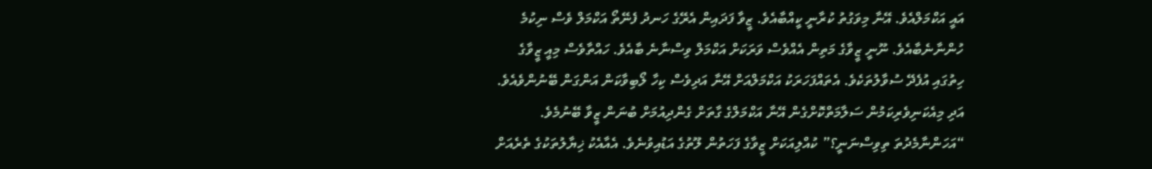އައީ އަކްމަލްއެވެ. އޭނާ މިވަގުތު ކުރާނީ ކީއްބާއެވެ. ޒީވާ ފަދައިން އެރޭގެ ހަނދު ފެނޭތޯ އަކްމަލް ވެސް ނިކުމެ ހުންނާނެބާއެވެ. ނޫނީ ޒީވާގެ މަތިން އެއްވެސް ވަރަކަށް އަކްމަލް ވިސްނާނެ ބާއެވެ. ހައްތާވެސް މިއީ ޒީވާގެ ހިތުގައި އުފެދޭ ސުވާލުތަކެވެ. އެތައްފަހަރަކު އަކްމަލްއަށް އޭނާ އަދިވެސް ކިހާ ލޯބިވާކަން އަންގަން ބޭނުންވެއެވެ. އަދި މިއެކަނިވެރިކަމުން ސަލާމަތްކޮށްގެން އޭނާ އަކްމަލްގެ ގާތަށް ގެންދިއުމަށް ބުނަން ޒީވާ ބޭނުމެވެ.
“އަހަންނާމެދުތަ ތިވިސްނަނީ؟” ކުއްލިއަކަށް ޒީވާގެ ފަހަތުން ލޫތުގެ އަޑުއިވުނެވެ. އެއާއެކު ޚިޔާލުތަކުގެ ތެރެއަށް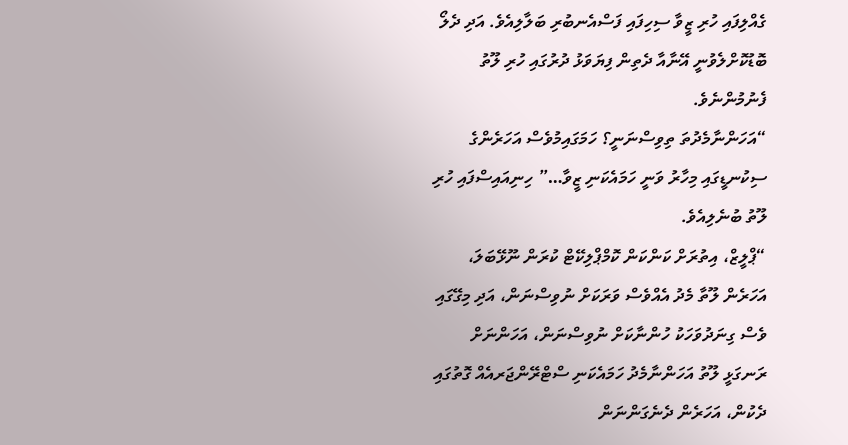ގެއްލިފައި ހުރި ޒީވާ ސިހިފައި ފަސްއެނބުރި ބަލާލިއެވެ. އަދި ދެލޯ ބޮޑުކޮށްލެވުނީ އޭނާއާ ދެތިން ފިޔަވަޅު ދުރުގައި ހުރި ލޫތު ފެނުމުންނެވެ.
“އަހަންނާމެދުތަ ތިވިސްނަނީ؟ ހަމަގައިމުވެސް އަހަރެންގެ ސިކުނޑީގައި މިހާރު ވަނީ ހަމައެކަނި ޒީވާ…” ހިނިއައިސްފައި ހުރި ލޫތު ބުނެލިއެވެ.
“ޕްލީޒް، އިތުރަށް ކަންކަން ކޮމްޕްލިކޭޓް ކުރަން ނޫޅޭބަލަ، އަހަރެން ލޫތާ މެދު އެއްވެސް ވަރަކަށް ނުވިސްނަން، އަދި މިގޭގައި ވެސް ގިނަދުވަހަކު ހުންނާކަށް ނުވިސްނަން، އަހަންނަށް ރަނގަޅީ ލޫތު އަހަންނާމެދު ހަމައެކަނި ސްޓްރޭންޖަރއެއް ގޮތުގައި ދެކުން، އަހަރެން ދެނެގަންނަން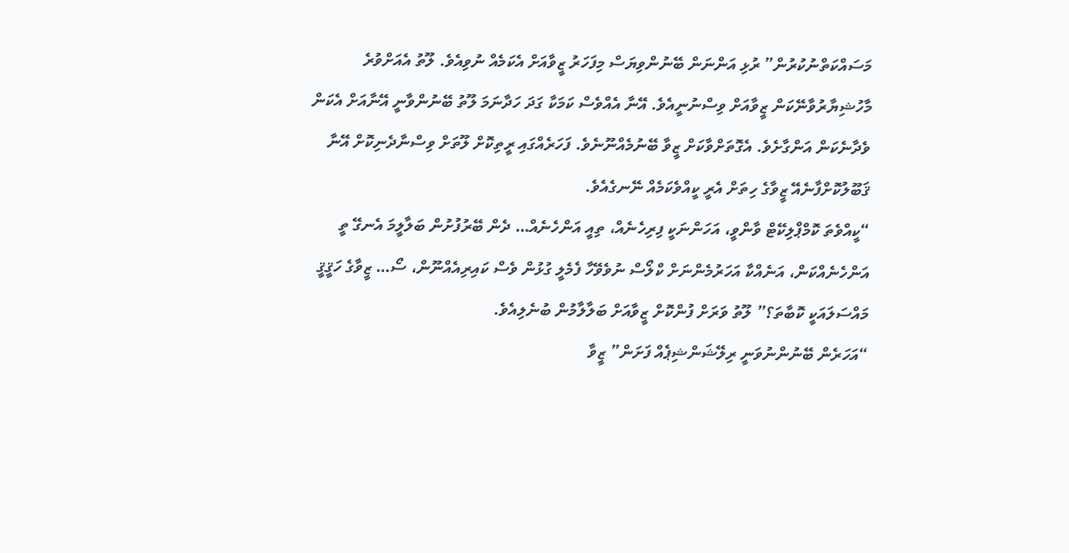މަސައްކަތްނުކުރުން” ރުޅި އަންނަން ބޭނުންވިޔަސް މިފަހަރު ޒީވާއަށް އެކަމެއް ނުވިއެވެ. ލޫތު އެއަށްވުރެ މާހުޝިޔާރުވާނޭކަން ޒީވާއަށް ވިސްނުނީއެވެ. އޭނާ އެއްވެސް ކަމަކާ ގަދަ ހަދާނަމަ ލޫތު ބޭނުންވާނީ އޭނާއަށް އެކަން ވެދާނެކަން އަންގާށެވެ. އެގޮތަށްވާކަށް ޒީވާ ބޭނުމެއްނޫނެވެ. ފަހަރެއްގައި ރީތިކޮށް ލޫތަށް ވިސްނާދެނިކޮށް އޭނާ ޤަބޫލުކޮށްފާނެއޭ ޒީވާގެ ހިތަށް އެރީ ކީއްވެކަމެއް ނޭނގެއެވެ.
“ކީއްވެތަ ކޮމްޕްލިކޭޓް ވާންވީ، އަހަންނަކީ ފިރިހެނެއް، ތިއީ އަންހެނެއް… ދެން ބޭރުފުށުން ބަލާލީމަ އެނގޭ ތީ އަންހެނެއްކަން، އަނެއްކާ އަހަރުމެންނަށް ކްލޯސް ނުވެވޭހާ ފެމެލީ ގުޅުން ވެސް ކައިރިއެއްނޫން، ސޯ… ޒީވާގެ ހަޤީޤީ މައްސަލައަކީ ކޮބާތަ؟” ލޫތު ވަރަށް ފުންކޮށް ޒީވާއަށް ބަލާލާމުން ބުނެލިއެވެ.
“އަހަރެން ބޭނުންނުވަނީ ރިލޭޝަންޝިޕެއް ފަށަން” ޒީވާ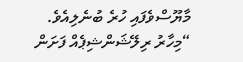މާޔޫސްވެފައި ހުރެ ބުނެލިއެވެ.
“މިހާރު ރިލޭޝަންޝިޕެއް ފަށަން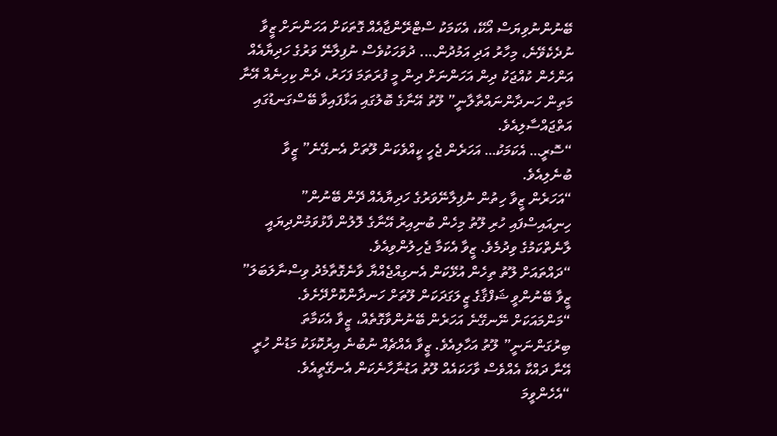ބޭނުންނުވިޔަސް އޯކޭ، އެކަމަކު ސްޓްރޭންޖާއެއް ގޮތަކަށް އަހަންނަށް ޒީވާ ނުދެކެވޭނެ، މިހާރު އަދި އަމުދުން…. ދުވަހަކުވެސް ނުފިލާނޭ ވަރުގެ ހަދިޔާއެއް އަންހެން ކުއްޖަކު ދިން އަހަންނަށް ދިން މީ ފުރަތަމަ ފަހަރު، ދެން ކިހިނެއް އޭނާ މަތިން ހަނދާންނައްތާލާނީ” ލޫތު އޭނާގެ ބޮލުގައި އަޅާފައިވާ ބޭސްގަނޑުގައި އަތްޖައްސާލިއެވެ.
“ސޮރީ… އެކަމަކު… އަހަރެން ޖެހީ ކީއްވެކަން ލޫތަށް އެނގޭނެ” ޒީވާ ބުނެލިއެވެ.
“އަހަރެން ޒީވާ ހިތުން ނުފިލާނޭވަރުގެ ހަދިޔާއެއް ދޭން ބޭނުން” ހިނިއައިސްފައި ހުރި ލޫތު މިހެން ބުނިއިރު އޭނާގެ ލޮލުން ފާޅުވަމުންދިޔައީ ލާނެތްކަމުގެ ވިދުމެވެ. ޒީވާ އެކަމާ ޖެހިލުންވިއެވެ.
“ދައްތައަށް ލޫތު ތިހެން އުޅޭކަން އެނގިއްޖެއްޔާ ވާނެގޮތާމެދު ވިސްނާލަބަލަ” ޒީވާ ބޭނުންވީ ޝަފްޤާގެ ޒީލަގަދަކަން ލޫތަށް ހަނދާންކޮށްދޭށެވެ.
“މަންމައަކަށް ނޭނގޭނެ އަހަރެން ބޭނުންވާގޮތެއް، ޒީވާ އެކަމާތަ ބިރުގަންނަނީ” ލޫތު އަހާލިއެވެ. ޒީވާ އެއްޗެއް ނުބުނެ އިރުކޮޅަކު މަޑުން ހުރީ އޭނާ ދައްކާ އެއްވެސް ވާހަކައެއް ލޫތު އަޑުނާހާނެކަން އެނގޭތީއެވެ.
“އެހެންވީމަ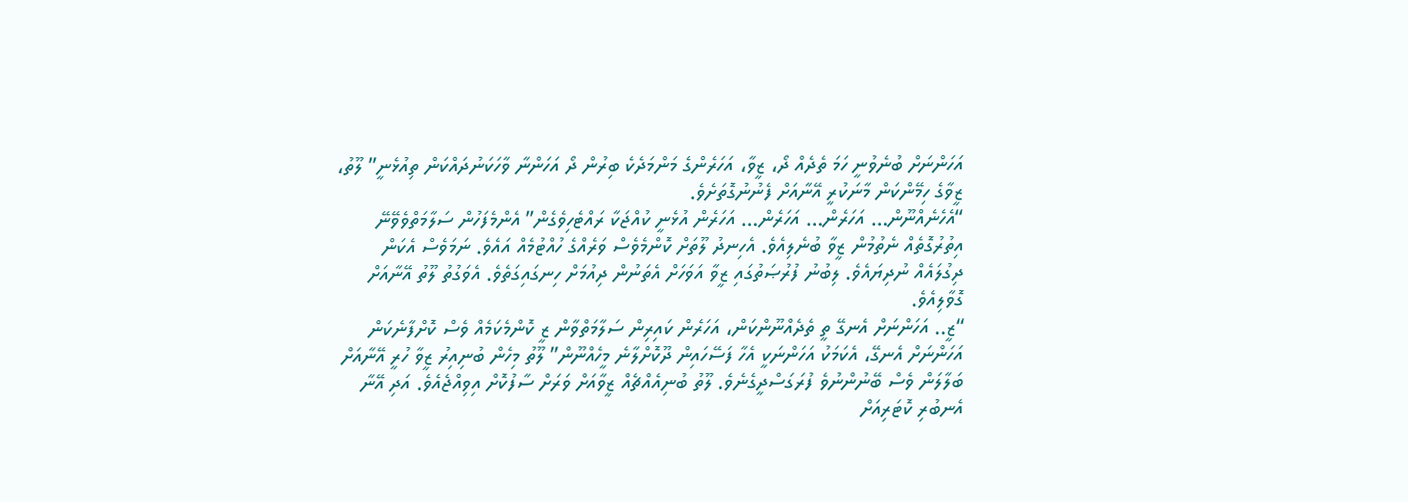އަހަންނަށް ބުނެވުނީ ހަމަ ތެދެއް ދޯ، ޒީވާ، އަހަރެންގެ މަންމަދެކެ ބިރުން ދޯ އަހަންނާ ވާހަކަނުދައްކަން ތިއުޅެނީ” ލޫތު، ޒީވާގެ ހިމޭންކަން މާނަކުރީ އޭނާއަށް ފެނުނުގޮތަށެވެ.
“އެހެނެއްނޫން… އަހަރެން… އަހަރެން… އަހަރެން އުޅެނީ ކުއްޖަކާ ރައްޓެހިވެގެން” އެންމެފަހުން ސަލާމަތްވެވޭނޭ އިތުރުގޮތެއް ނެތުމުން ޒީވާ ބުނެލިއެވެ. އެހިނދު ލޫތަށް ކޮންމެވެސް ވަރެއްގެ ހުއްޓުމެއް އައެވެ. ނަމަވެސް އެކަން ދިގުލައެއް ނުދިޔައެވެ. ލިބުނު ފުރުޞަތުގައި ޒީވާ އަވަހަށް އެތަނުން ދިއުމަށް ހިނގައިގަތެވެ. އެވަގުތު ލޫތު އޭނާއަށް ގޮވާލިއެވެ.
“ޒީ.. އަހަންނަށް އެނގޭ ތީ ތެދެއްނޫންކަން، އަހަރެން ކައިރިން ސަލާމަތްވާން ޒީ ކޮންމެކަމެއް ވެސް ކޮށްފާނެކަން އަހަންނަށް އެނގޭ، އެކަމަކު އަހަންނަކީ އެހާ ފަސޭހައިން ދޫކޮށްލާނެ މީހެއްނޫން” ލޫތު މިހެން ބުނިއިރު ޒީވާ ހުރީ އޭނާއަށް ބަލާލަން ވެސް ބޭނުންނުވެ ފުރަގަސްދީގެނެވެ. ލޫތު ބުނިއެއްޗެއް ޒީވާއަށް ވަރަށް ސާފުކޮށް އިވިއްޖެއެވެ. އަދި އޭނާ އެނބުރި ކޮޓަރިއަށް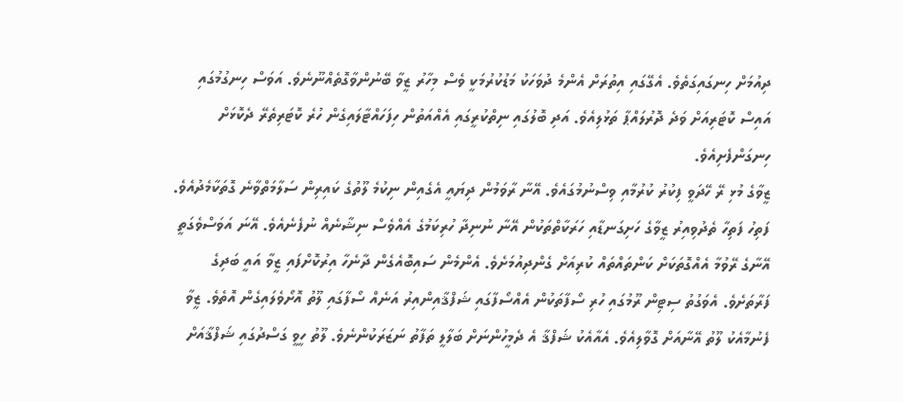ދިއުމަށް ހިނގައިގަތެވެ. އެގޭގައި އިތުރަށް އެންމެ ދުވަހަކު މަޑުކުރުމަކީ ވެސް މިހާރު ޒީވާ ބޭނުންވާގޮތެއްނޫނެވެ. އަވަސް ހިނގުމުގައި އައިސް ކޮޓަރިއަށް ވަދެ ދޮރުލައްޕާ ތަޅުލިއެވެ. އަދި ބޮލުގައި ނިތްކުރީގައި އެއްއަތުން ހިފަހައްޓާލައިގެން ހުރެ ކޮޓަރިތެރޭ ދެކޮޅަށް ހިނގަންފެށިއެވެ.
ޒީވާގެ މުޅި ރޭ ހޭދަވީ ފިކުރު ކުރުމާއި ވިސްނުމުގައެވެ. އޭނާ ރާވަމުން ދިޔައީ އެގެއިން ނިކުމެ ލޫތުގެ ކައިރިން ސަލާމަތްވާނެ ގޮތަކާމެދުއެވެ. ފަތިހު ފަތިހާ ތެދުވިއިރު ޒީވާގެ ހަށިގަނޑާއި ހަރަކާތްތަކުން އޭނާ ނުނިދާ ހުރިކަމުގެ އެއްވެސް ނިޝާނެއް ނުފެނެއެވެ. އޭނަ އަވަސްވެގަތީ އޭނާގެ ރޭވުމާ އެއްގޮތަކަށް ކަންތައްތައް ކުރިއަށް ގެންދިއުމަށެވެ. އެންމެން ސައިބޮއެގެން ދާނެހާ އިރުކޮށްފައި ޒީވާ އައީ ބަދިގެ ފަރާތަށެވެ. އެވަގުތު ސިޓިން ރޫމުގައި ހުރި ސޯފާތަކުން އެއްސޯފާގައި ޝަފްޤާއިންއިރު އަނެއް ސޯފާގައި ލޫތު އޮށޯވެލައިގެން އޮތެވެ. ޒީވާ ފެނުމާއެކު ލޫތު އޭނާއަށް ގޮވާލިއެވެ. އެއާއެކު ޝަފްޤާ އެ ދެމީހުންނަށް ބަލާލީ ތަފާތު ނަޒަރަކުންނެވެ. ލޫތު ހީވީ ގަސްދުގައި ޝަފްޤާއަށް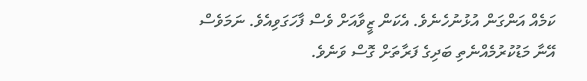ކަމެއް އަންގަން އުޅުނުހެނެވެ. އެކަން ޒީވާއަށް ވެސް ފާހަގަވިއެވެ. ނަމަވެސް އޭނާ މަޑުކުރުމެއްނެތި ބަދިގެ ފަރާތަށް ގޮސް ވަނެވެ.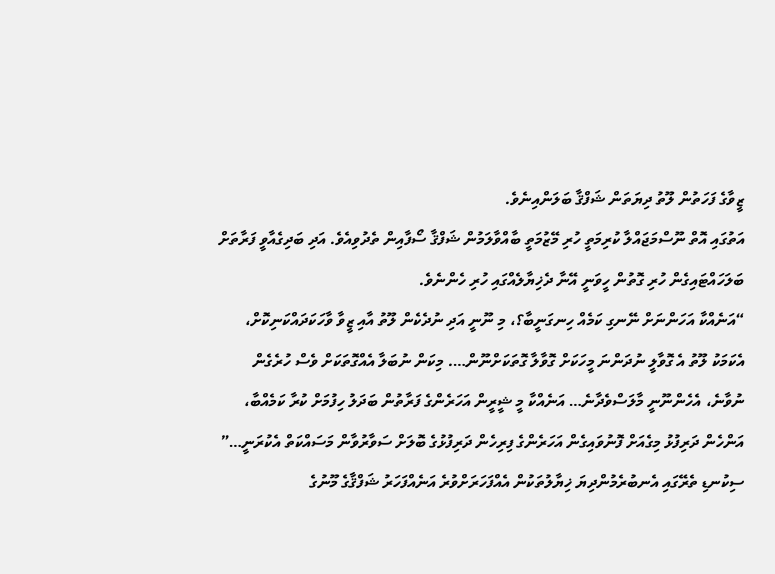ޒީވާގެ ފަހަތުން ލޫތު ދިޔަތަން ޝަފްޤާ ބަލަންއިނެވެ.
އަތުގައި އޮތް ނޫސްމަޖައްލާ ކުރިމަތީ ހުރި މޭޒުމަތީ ބާއްވާލަމުން ޝަފްޤާ ސޯފާއިން ތެދުވިއެވެ. އަދި ބަދިގެއާވީ ފަރާތަށް ބަލަހައްޓައިގެން ހުރި ގޮތުން ހީވަނީ އޭނާ ދެޚިޔާލެއްގައި ހުރި ހެންނެވެ.
“އަނެއްކާ އަހަންނަށް ނޭނގި ކަމެއް ހިނގަނީބާ؟، މި ނޫނީ އަދި ނުދެކެން ލޫތު އާއި ޒީވާ ވާހަކަދައްކަނިކޮށް، އެކަމަކު ލޫތު އެ ގޮވާލީ ނުދަންނަ މީހަކަށް ގޮވާލާ ގޮތަކަށްނޫން…. މިކަން ނުބަލާ އެއްގޮތަކަށް ވެސް ހުރެގެން ނުވާނެ، އެހެންނޫނީ މާލަސްވެދާނެ… އަނެއްކާ މީ ޝީރީން އަހަރެންގެ ފަރާތުން ބަދަލު ހިފުމަށް ކުރާ ކަމެއްބާ، އަންހެން ދަރިފުޅު މިގެއަށް ފޮނުވައިގެން އަހަރެންގެ ފިރިހެން ދަރިފުޅުގެ ބޮލަށް ސަވާރުވާން މަސައްކަތް އެކުރަނީ…” ސިކުނޑި ތެރޭގައި އެނބުރެމުންދިޔަ ޚިޔާލުތަކުން އެއްފަހަރަށްވުރެ އަނެއްފަހަރު ޝަފްޤާގެ މޫނުގެ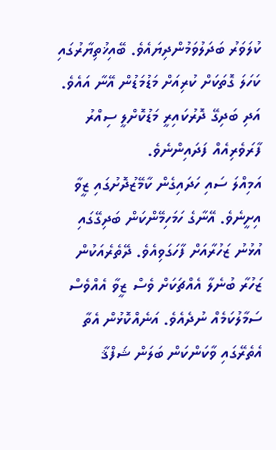ކުލަވަރު ބަދަލުވަމުންދިޔައެވެ. ބޭއިޚުތިޔާރުގައި ކަހަލަ ގޮތަކަށް ކުރިއަށް މަޑުމަޑުން އޭނާ އައެވެ. އަދި ބަދިގޭ ދޮރުކައިރީ މަޑުކޮށްލީ ސިއްރު ފާރަވެރިއެއް ފަދައިންނެވެ.
އަމިއްލަ ސައި ހަދައިގެން ކާމޭޒުދޮށުގައި ޒީވާ އިށީނެވެ. އޭނާގެ ހަމަހިމޭންކަން ބަދިގޭގައި އުޅުނު ޒަހުރާއަށް ފާހަގަވިއެވެ. ދޭތެރެއަކުން ޒަހުރާ ބުނެލާ އެއްޗަކަށް ވެސް ޒީވާ އެއްވެސް ސަމާލުކަމެއް ނުދެއެވެ. އަނެއްކޮޅުން އެތާ އެތެރޭގައި ވާކަންކަން ބަލަން ޝަފްޤާ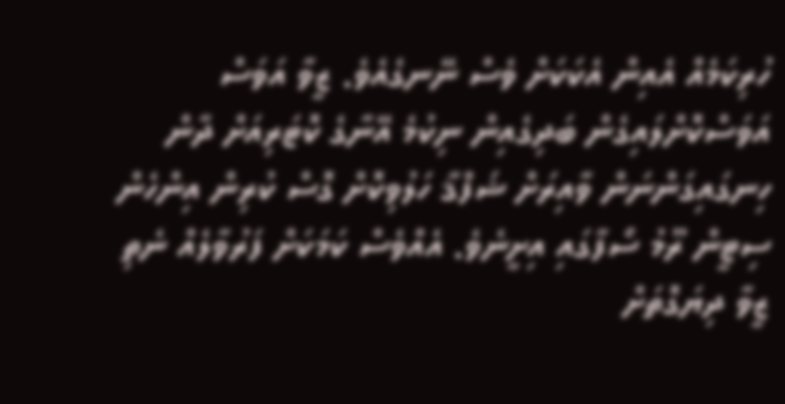ހުރިކަމެއް އެއިން އެކަކަށް ވެސް ނޭނގެއެވެ. ޒީވާ އަވަސް އަވަސްކޮށްލައިގެން ބަދިގެއިން ނިކުމެ އޭނާގެ ކޮޓަރިއަށް ދާން ހިނގައިގަންނަން ވާއިރަށް ޝަފްޤާ ހަލުވިކޮށް ގޮސް ކުރިން އިންހެން ސިޓީން ރޫމު ސޯފާގައި އިށީނެވެ. އެއްވެސް ކަމަކަށް ފަރުވާލެއް ނެތި ޒީވާ ދިޔަގޮތަށް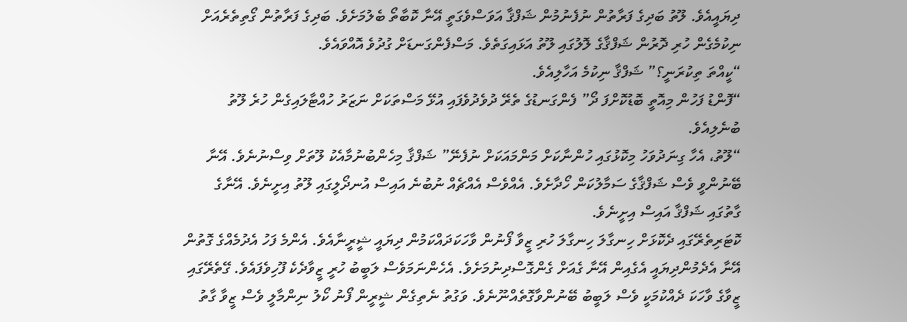ދިޔައީއެވެ. ލޫތު ބަދިގެ ފަރާތުން ނުފެނުމުން ޝަފްޤާ އަވަސްވެގަތީ އޭނާ ކޮބާތޯ ބެލުމަށެވެ. ބަދިގެ ފަރާތުން ގޯތިތެރެއަށް ނިކުމެގެން ހުރި ދޮރުން ޝަފްޤާގެ ލޮލުގައި ލޫތު އަޅައިގަތެވެ. މަސްފެންގަނޑަށް ގުދުވެ އޮއްވައެވެ.
“ކީއްތަ ތިކުރަނީ؟” ޝަފްޤާ ނިކުމެ އަހާލިއެވެ.
“ފޮންޑު ފަހުން މިއޮތީ ބޮޑުކޮށްފަ ދޯ” ފެންގަނޑުގެ ތެރޭ ދުވެދުވެފައި އުޅޭ މަސްތަކަށް ނަޒަރު ހުއްޓާލައިގެން ހުރެ ލޫތު ބުނެލިއެވެ.
“ލޫތު، އެހާ ގިނަދުވަހު މިކޮޅުގައި ހުންނާކަށް މަންމައަކަށް ނުފެނޭ” ޝަފްޤާ މިހެންބުނުމާއެކު ލޫތަށް ވިސްނުނެވެ. އޭނާ ބޭނުންވީ ވެސް ޝަފްޤާގެ ސަމާލުކަން ހޯދާށެވެ. އެއްވެސް އެއްޗެއް ނުބުނެ އައިސް އުނދޯލީގައި ލޫތު އިށީނެވެ. އޭނާގެ ގާތުގައި ޝަފްޤާ އައިސް އިށީނެވެ.
ކޮޓަރިތެރޭގައި ދެކޮޅަށް ހިނގާލަ ހިނގާލަ ހުރި ޒީވާ ފޯނުން ވާހަކަދައްކަމުން ދިޔައީ ޝީރީނާއެވެ. އެންމެ ފަހު އެދުމެއްގެ ގޮތުން އޭނާ އެދެމުންދިޔައީ އެގެއިން އޭނާ ގެއަށް ގެންގޮސްދިނުމަށެވެ. އެހެންނަމަވެސް ލަބީބު ހުރީ ޒީވާދެކެ ފޫހިވެފައެވެ. ގޭތެރޭގައި ޒީވާގެ ވާހަކަ ދެއްކުމަކީ ވެސް ލަބީބު ބޭނުންވާގޮތެއްނޫނެވެ. ވަގުތު ނެތިގެން ޝީރީން ފޯނު ކޯލު ނިންމާލީ ވެސް ޒީވާ ގާތު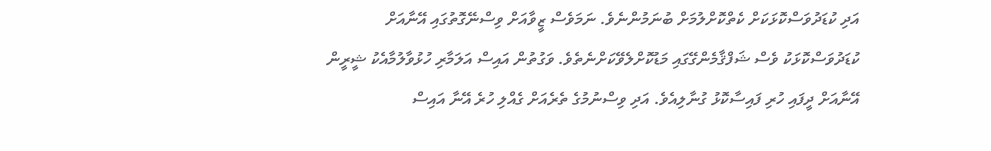އަދި ކުޑަދުވަސްކޮޅަކަށް ކެތްކޮށްލުމަށް ބުނަމުންނެވެ. ނަމަވެސް ޒީވާއަށް ވިސްނޭގޮތުގައި އޭނާއަށް ކުޑަދުވަސްކޮޅަކު ވެސް ޝަފްޤާމެންގޭގައި މަޑުކޮށްލެވޭކަށްނެތެވެ. ވަގުތުން އައިސް އަލަމާރި ހުޅުވާލުމާއެކު ޝީރީން އޭނާއަށް ދީފައި ހުރި ފައިސާކޮޅު ގުނާލިއެވެ. އަދި ވިސްނުމުގެ ތެރެއަށް ގެއްލި ހުރެ އޭނާ އައިސް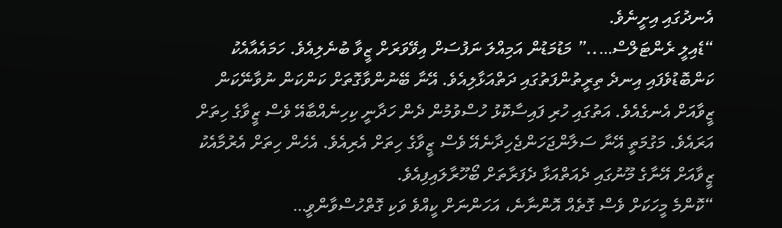އެނދުގައި އިށީނެވެ.
“ޑެއިލީ ރެންޓަލްސް…..” މަޑުމަޑުން އަމިއްލަ ނަފުސަށް އިވޭވަރަށް ޒީވާ ބުނެލިއެވެ. ހަމައެއާއެކު ކަންބޮޑުވެފައި އިނދެ ތިރީތުންފަތުގައި ދަތްއަޅާލިއެވެ. އޭނާ ބޭނުންވާގޮތަށް ކަންކަން ނުވާނޭކަން ޒީވާއަށް އެނގެއެވެ. އަތުގައި ހުރި ފައިސާކޮޅު ހުސްވުމުން ދެން ހަދާނީ ކިހިނެއްބާއޭ ވެސް ޒީވާގެ ހިތަށް އަރައެވެ. މަގުމަތީ އޭނާ ސަލާންޖަހަންޖެހިދާނެއޭ ވެސް ޒީވާގެ ހިތަށް އެރިއެވެ. އެހެން ހިތަށް އެރުމާއެކު ޒީވާއަށް އޭނާގެ މޫނުގައި ދެއަތްއަޅާ ދެފަރާތަށް ބޯހޫރާލައިފިއެވެ.
“ކޮންމެ މީހަކަށް ވެސް ގޮތެއް އޮންނާނެ، އަހަންނަށް ކީއްވެ ވަކި ގޮތްހުސްވާންވީ…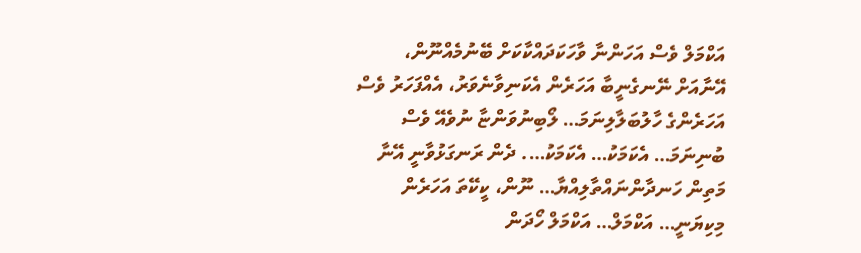އަކްމަލް ވެސް އަހަންނާ ވާހަކަދައްކާކަށް ބޭނުމެއްނޫން، އޭނާއަށް ނޭނގެނީބާ އަހަރެން އެކަނިވާނެވަރު، އެއްފަހަރު ވެސް އަހަރެންގެ ހާލުބަލާލިނަމަ… ލޯބިނުވަންޏާ ނުވެއޭ ވެސް ބުނިނަމަ… އެކަމަކު… އެކަމަކު…. ދެން ރަނގަޅުވާނީ އޭނާ މަތިން ހަނދާންނައްތާލިއްޔާ… ނޫން، ކީކޭތަ އަހަރެން މިކިޔަނީ… އަކްމަލް… އަކްމަލް ހޯދަން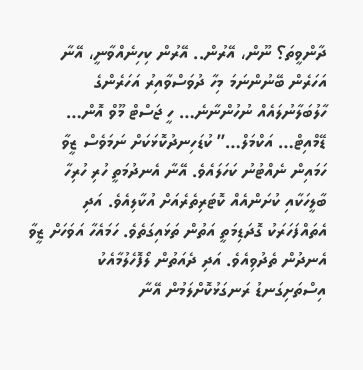ދާންވީތަ؟ ނޫން، އޭރުން.. އޭރުން ކިހިނެއްވާނީ، އޭނާ އަހަރެން ބޭނުންނަމަ މިހާ ދުވަސްވާއިރު އަހަރެންގެ ހާލުބަލާނުލައެއް ނުހުންނާނެ… ހީ ޖަސްޓް މޫވް އޮން… ޑޭމްއިޓް… އަކްމަލް…” ކުޑަހިނދުކޮޅަކަށް ނަމަވެސް ޒީވާ ހަމައިން ނެއްޓުނު ކަހަލައެވެ. އޭނާ އެނދުމަތީ ހުރި ހުރިހާ ބާލީހަކާއި ކުށަންއެއް ކޮޓަރިތެރެއަށް އުކާލިއެވެ. އަދި އެތައްފަހަރަކު ގޮދަޑިމަތީ އަތުން ތަޅައިގަތެވެ. ހަމައެހާ އަވަހަށް ޒީވާ އެނދުން ތެދުވިއެވެ. އަދި ދެއަތުން ލޯފޮހެލުމާއެކު އިސްތަށިގަނޑު ރަނގަޅުކޮށްލަމުން އޭނާ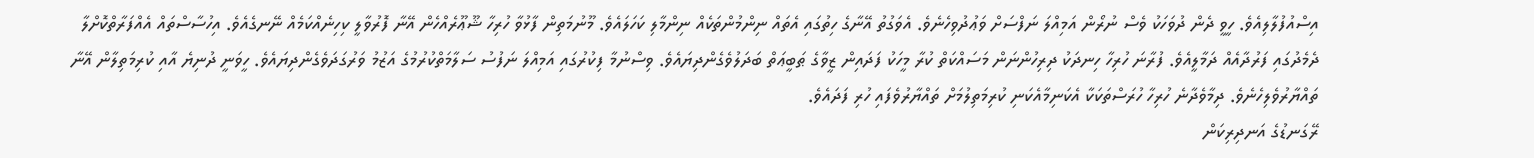އިސްއުފުލާލިއެވެ. ހީވީ ދެން ދުވަހަކު ވެސް ނުރޯން އަމިއްލަ ނަފްސަށް ވަޢުދުވިހެނެވެ. އެވަގުތު އޭނާގެ ހިތުގައި އެތައް ނިންމުންތަކެއް ނިންމާލި ކަހަލައެވެ. މޫނުމަތިން ފާޅުވާ ހުރިހާ ޝޫޢޫރެއްހެން އޭނާ ފޮރުވާލީ ކިހިނެއްކަމެއް ނޭނގެއެވެ. އިހުސާސްތައް އެއްފަރާތްކޮށްލާ ދެމެދުގައި ފަރުދާއެއް ދަމާލީއެވެ. ފުރާނަ ހުރިހާ ހިނދަކު ދިރިހުންނަން މަސައްކަތް ކުރާ މީހަކު ފަދައިން ޒީވާގެ ޠަބީޢަތް ބަދަލުވެގެންދިޔައެވެ. ވިސްނުމާ ފިކުރުގައި އަމިއްލަ ނަފުސު ސަލާމަތްކުރުމުގެ އަޒުމު ވަރުގަދަވެގެންދިޔައެވެ. ހީވަނީ ދުނިޔެ އާއި ކުރިމަތިލާން އޭނާ ތައްޔާރުވެލިހެނެވެ. ދިމާވެދާނެ ހުރިހާ ހުރަސްތަކަކާ އެކަނިމާއެކަނި ކުރިމަތިލުމަށް ތައްޔާރުވެފައި ހުރި ފަދައެވެ.
ރޭގަނޑުގެ އަނދިރިކަން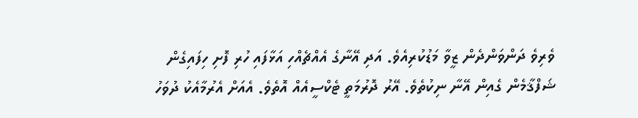ވެރިވެ ދަންވަންދެން ޒީވާ މަޑުކުރިއެވެ. އަދި އޭނާގެ އެއްޗެއްހި އަޅާފައި ހުރި ފޮށި ހިފައިގެން ޝަފްޤާމެން ގެއިން އޭނާ ނިކުތެވެ. އޭރު ދޮރުމަތީ ޓެކްސީއެއް އޮތެވެ. އެއަށް އެރުމާއެކު ދުވަހު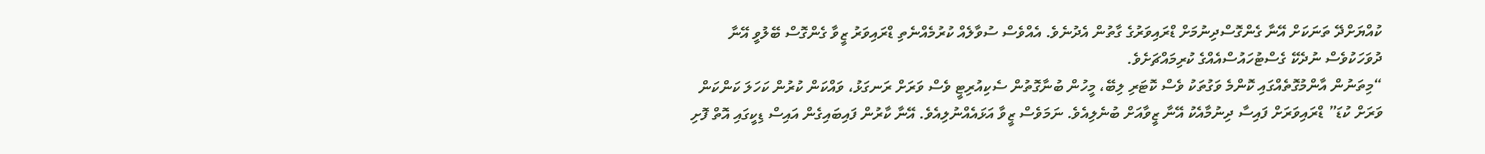ކުއްޔަށްދޭ ތަނަކަށް އޭނާ ގެންގޮސްދިނުމަށް ޑްރައިވަރުގެ ގާތުން އެދުނެވެ. އެއްވެސް ސުވާލެއް ކުރުމެއްނެތި ޑްރައިވަރު ޒީވާ ގެންގޮސް ބޭލުވީ އޭނާ ދުވަހަކުވެސް ނުދެކޭ ގެސްޓުހައުސްއެއްގެ ކުރިމައްޗަށެވެ.
“މިތަނުން އާންމުގޮތެއްގައި ކޮންމެ ވަގުތަކު ވެސް ކޮޓަރި ލިބޭ، މީހުން ބުނާގޮތުން ސެކިއުރިޓީ ވެސް ވަރަށް ރަނގަޅު، ވައްކަން ކުރުން ކަހަލަ ކަންކަން ވަރަށް ކުޑަ” ޑްރައިވަރަށް ފައިސާ ދިނުމާއެކު އޭނާ ޒީވާއަށް ބުނެލިއެވެ. ނަމަވެސް ޒީވާ އަޅައެއްނުލިއެވެ. އޭނާ ކާރުން ފައިބައިގެން އައިސް ޑިކީގައި އޮތް ފޮށި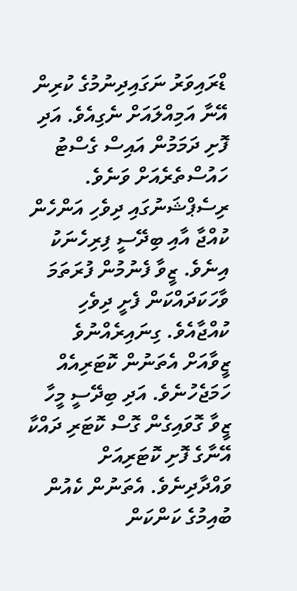ޑްރައިވަރު ނަގައިދިނުމުގެ ކުރިން އޭނާ އަމިއްލައަށް ނެގިއެވެ. އަދި ފޮށި ދަމަމުން އައިސް ގެސްޓު ހައުސްތެރެއަށް ވަނެވެ.
ރިސެޕްޝަނުގައި ދިވެހި އަންހެން ކުއްޖާ އާއި ބިދޭސީ ފިރިހެނަކު އިނެވެ. ޒީވާ ފެނުމުން ފުރަތަމަ ވާހަކަދައްކަން ފެށީ ދިވެހި ކުއްޖާއެވެ. ގިނައިރެއްނުވެ ޒީވާއަށް އެތަނުން ކޮޓަރިއެއް ހަމަޖެހުނެވެ. އަދި ބިދޭސީ މީހާ ޒީވާ ގޮވައިގެން ގޮސް ކޮޓަރި ދައްކާ އޭނާގެ ފޮށި ކޮޓަރިއަށް ވައްދާދިނެވެ. އެތަނުން ކެއުން ބުއިމުގެ ކަންކަން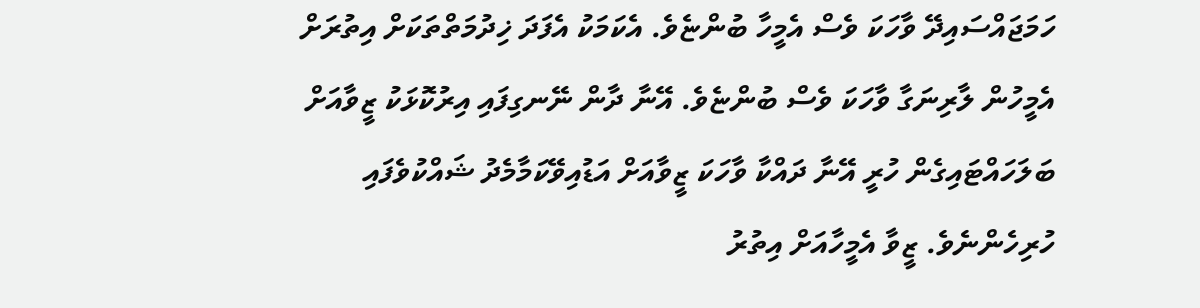ހަމަޖައްސައިދޭ ވާހަކަ ވެސް އެމީހާ ބުންޏެވެ. އެކަމަކު އެފަދަ ޚިދުމަތްތަކަށް އިތުރަށް އެމީހުން ލާރިނަގާ ވާހަކަ ވެސް ބުންޏެވެ. އޭނާ ދާން ނޭނގިފައި އިރުކޮޅަކު ޒީވާއަށް ބަލަހައްޓައިގެން ހުރީ އޭނާ ދައްކާ ވާހަކަ ޒީވާއަށް އަޑުއިވޭކަމާމެދު ޝައްކުވެފައި ހުރިހެންނެވެ. ޒީވާ އެމީހާއަށް އިތުރު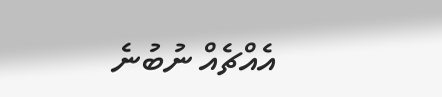އެއްޗެއް ނުބުނެ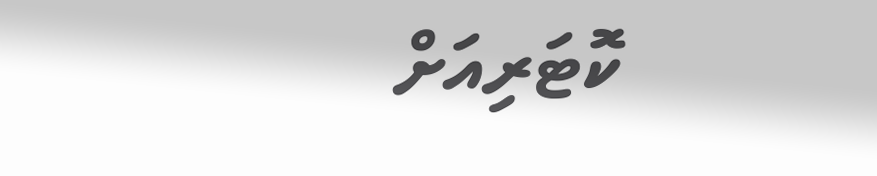ކޮޓަރިއަށް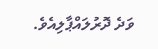ވަދެ ދޮރުލައްޕާލިއެވެ.